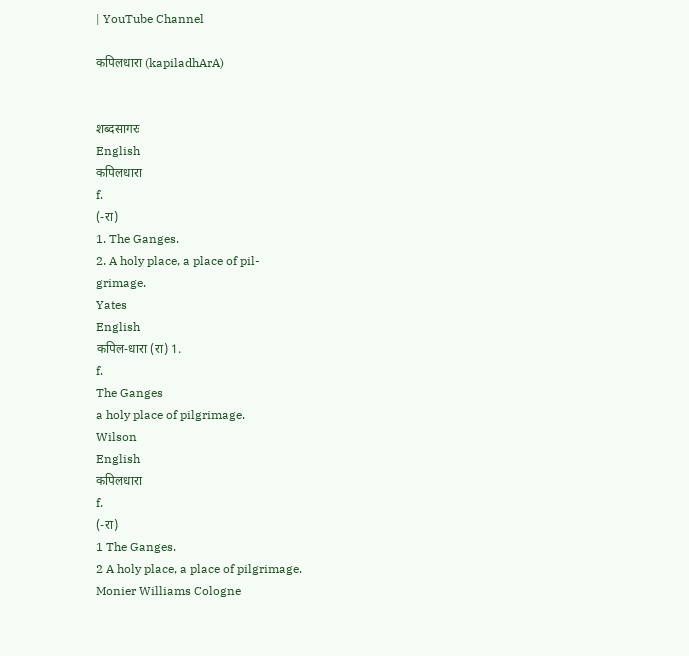| YouTube Channel

कपिलधारा (kapiladhArA)


शब्दसागरः
English
कपिलधारा
f.
(-रा)
1. The Ganges.
2. A holy place, a place of pil-
grimage.
Yates
English
कपिल-धारा (रा) 1.
f.
The Ganges
a holy place of pilgrimage.
Wilson
English
कपिलधारा
f.
(-रा)
1 The Ganges.
2 A holy place, a place of pilgrimage.
Monier Williams Cologne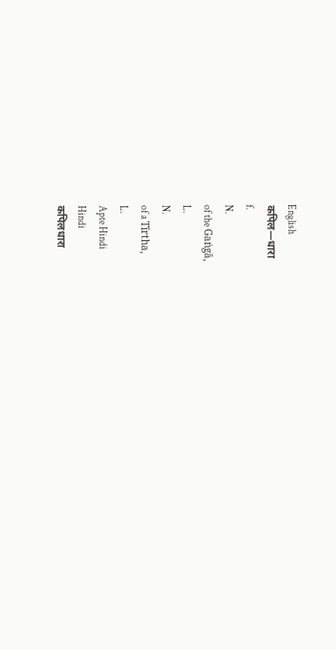English
कपिल—धारा
f.
N.
of the Gaṅgā,
L.
N.
of a Tīrtha,
L.
Apte Hindi
Hindi
कपिलधारा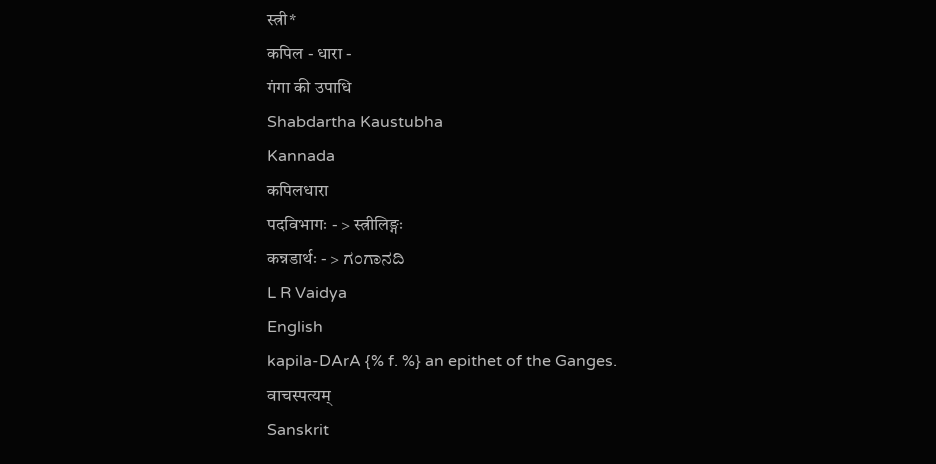स्त्री*
कपिल - धारा -
गंगा की उपाधि
Shabdartha Kaustubha
Kannada
कपिलधारा
पदविभागः - > स्त्रीलिङ्गः
कन्नडार्थः - > ಗಂಗಾನದಿ
L R Vaidya
English
kapila-DArA {% f. %} an epithet of the Ganges.
वाचस्पत्यम्
Sanskrit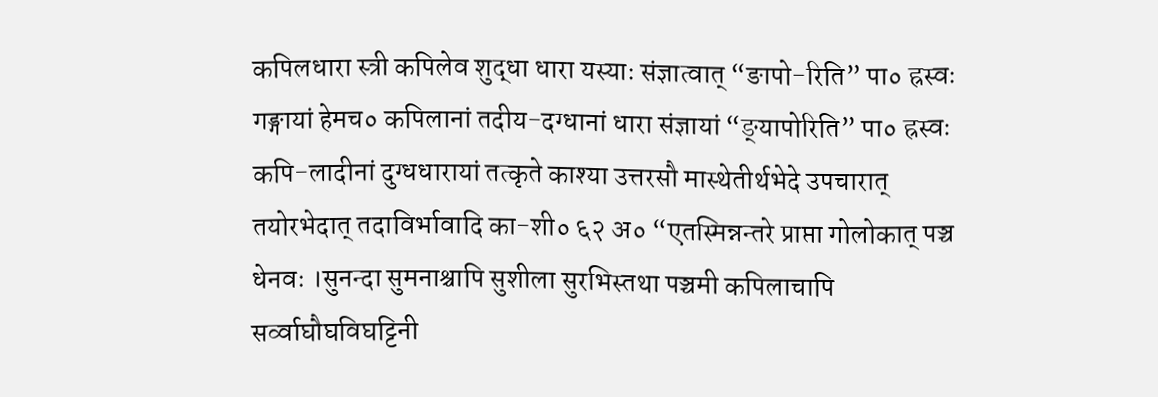कपिलधारा स्त्री कपिलेव शुद्धा धारा यस्याः संज्ञात्वात् “ङापो-रिति” पा० ह्रस्वः गङ्गायां हेमच० कपिलानां तदीय-दग्धानां धारा संज्ञायां “ङ्यापोरिति” पा० ह्रस्वः कपि-लादीनां दुग्धधारायां तत्कृते काश्या उत्तरसौ मास्थेतीर्थभेदे उपचारात् तयोरभेदात् तदाविर्भावादि का-शी० ६२ अ० “एतस्मिन्नन्तरे प्राप्ता गोलोकात् पञ्च धेनवः ।सुनन्दा सुमनाश्चापि सुशीला सुरभिस्तथा पञ्चमी कपिलाचापि सर्व्वाघौघविघट्टिनी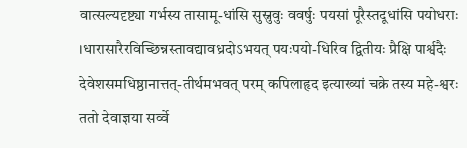वात्सल्यदृष्ट्या गर्भस्य तासामू-धांसि सुस्नुवुः ववर्षुः पयसां पूरैस्तदूधांसि पयोधराः ।धारासारैरविच्छिन्नस्तावद्यावध्रदोऽभयत् पयःपयो-धिरिव द्वितीयः प्रैक्षि पार्श्वदैः देवेशसमधिष्ठानात्तत्-तीर्थमभवत् परम् कपिलाहृद इत्याख्यां चक्रे तस्य महे-श्वरः ततो देवाज्ञया सर्व्वे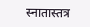स्नातास्तत्र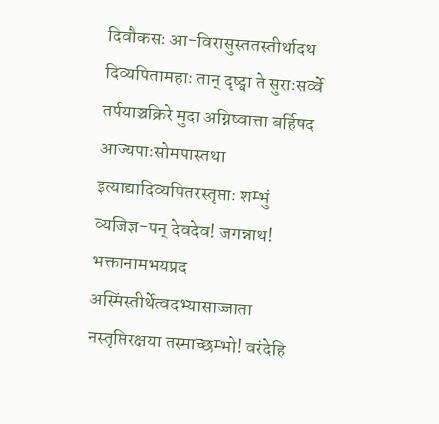दिवौकसः आ-विरासुस्ततस्तीर्थादथ दिव्यपितामहाः तान् दृष्ट्वा ते सुराःसर्व्वे तर्पयाञ्चक्रिरे मुदा अग्निष्वात्ता बर्हिषद आज्यपाःसोमपास्तथा इत्याद्यादिव्यपितरस्तृप्ताः शम्भुं व्यजिज्ञ-पन् देवदेव! जगन्नाथ! भक्तानामभयप्रद अस्मिंस्तीर्थेत्वदभ्यासाज्जाता नस्तृप्तिरक्षया तस्माच्छम्भो! वरंदेहि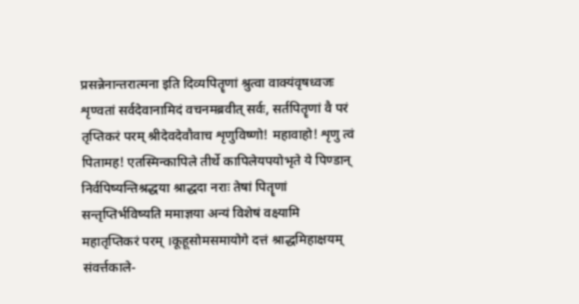प्रसन्नेनान्तरात्मना इति दिव्यपितॄणां श्रुत्वा वाक्यंवृषध्वजः शृण्वतां सर्वदेवानामिदं वचनमब्रवीत् सर्वः, सर्तपितॄणां वै परं तृप्तिकरं परम् श्रीदेवदेवौवाच शृणुविष्णो! महावाहो! शृणु त्वं पितामह! एतस्मिन्कापिले तीर्थे कापिलेयपयोभृते ये पिण्डान् निर्वपिष्यन्तिश्रद्धया श्राद्धदा नराः तेषां पितॄणां सन्तृप्तिर्भविष्यति ममाज्ञया अन्यं विशेषं वक्ष्यामि महातृप्तिकरं परम् ।कूहूसोमसमायोगे दत्तं श्राद्धमिहाक्षयम् संवर्त्तकाले-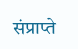संप्राप्ते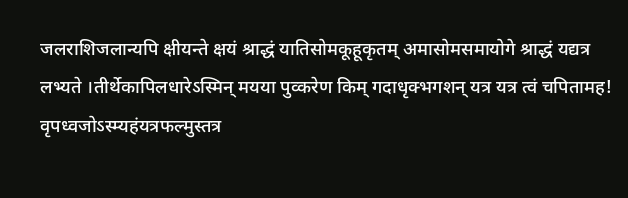जलराशिजलान्यपि क्षीयन्ते क्षयं श्राद्धं यातिसोमकूहूकृतम् अमासोमसमायोगे श्राद्धं यद्यत्र लभ्यते ।तीर्थेकापिलधारेऽस्मिन् मयया पुव्करेण किम् गदाधृक्भगशन् यत्र यत्र त्वं चपितामह! वृपध्वजोऽस्म्यहंयत्रफल्मुस्तत्र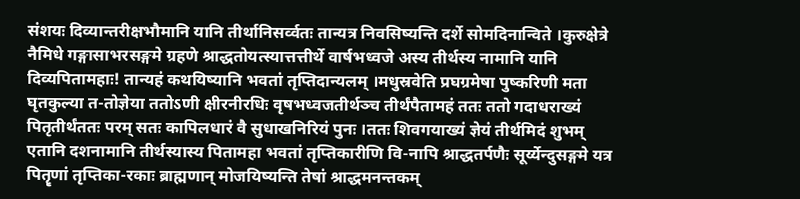संशयः दिव्यान्तरीक्षभौमानि यानि तीर्थानिसर्व्वतः तान्यत्र निवसिष्यन्ति दर्शे सोमदिनान्विते ।कुरुक्षेत्रे नैमिधे गङ्गासाभरसङ्गमे ग्रहणे श्राद्धतोयत्स्यात्तत्तीर्थे वार्षभध्वजे अस्य तीर्थस्य नामानि यानि दिव्यपितामहाः! तान्यहं कथयिष्यानि भवतां तृप्तिदान्यलम् ।मधुस्रवेति प्रघग्रमेषा पुष्करिणी मता घृतकुल्या त-तोज्ञेया ततोऽणी क्षीरनीरधिः वृषभध्वजतीर्थञ्च तीर्थंपैतामहं ततः ततो गदाधराख्यं पितृतीर्थंततः परम् सतः कापिलधारं वै सुधाखनिरियं पुनः ।ततः शिवगयाख्यं ज्ञेयं तीर्थमिदं शुभम् एतानि दशनामानि तीर्थस्यास्य पितामहा भवतां तृप्तिकारीणि वि-नापि श्राद्धतर्पणैः सूर्य्येन्दुसङ्गमे यत्र पितॄणां तृप्तिका-रकाः ब्राह्मणान् मोजयिष्यन्ति तेषां श्राद्धमनन्तकम्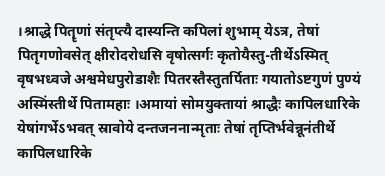।श्राद्धे पितॄणां संतृप्त्यै दास्यन्ति कपिलां शुभाम् येऽत्र, तेषां पितृगणोवसेत् क्षीरोदरोधसि वृषोत्सर्गः कृतोयैस्तु-तीर्थेऽस्मित् वृषभध्वजे अश्वमेधपुरोडाशैः पितरस्तैस्तुतर्पिताः गयातोऽष्टगुणं पुण्यं अस्मिंस्तीर्थे पितामहाः ।अमायां सोमयुक्तायां श्राद्धैः कापिलधारिके येषांगर्भेऽभवत् स्रावोये दन्तजननान्मृताः तेषां तृप्तिर्भवेन्नूनंतीर्थे कापिलधारिके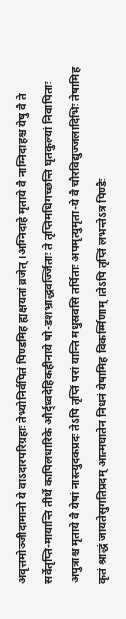अवृत्तमोञ्जीदामानो ये वाऽदारपरिग्रहाः तेभ्योनिर्वपितं पिण्डमिह ह्यक्षयतां व्रजेत् ।अग्निदाहे मृताये वै नाग्निदाहश्च येषु वै ते सर्वेतृप्ति-मायान्ति तीर्थे कापिलधारिके और्द्ध्वदेहिकहीनाये षो-डशभ्राद्धवर्ज्जिताः ते तृप्तिमधिगच्छन्ति घृतकुल्यां निवापिताः अपुत्राश्च मृताये वै येषां नास्त्युदकप्रदः तेऽपि तृप्तिं परां यान्ति मधुस्रवसि तर्पिताः अपमृत्युमृता-ये वै चौरविद्युज्जलादिभिः तेषामिह कृतं श्राद्धं जायतेसुगतिप्रदम् आत्मघातेन निधनं येषामिह विकर्म्मिणाम् ।तेऽपि तृप्तिं लभन्तेऽत्र पिण्डैः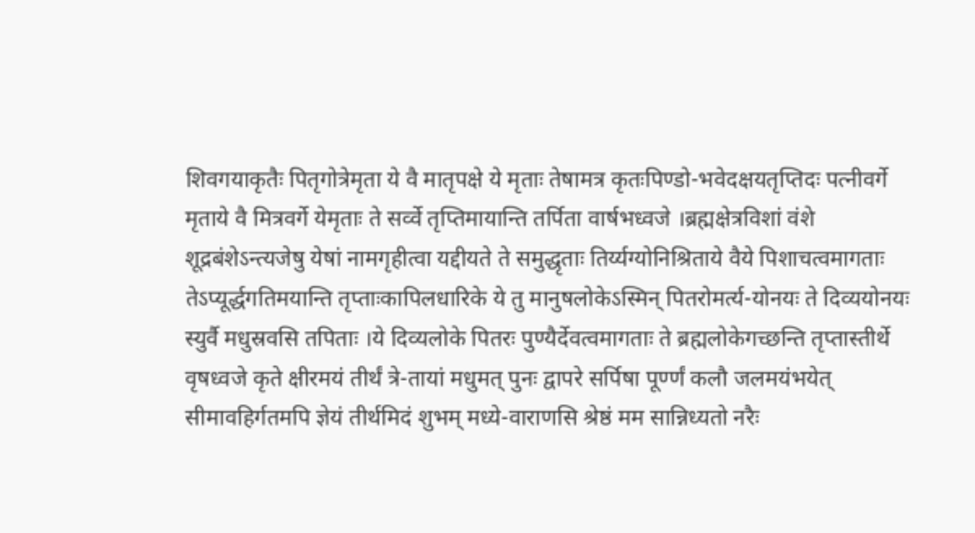शिवगयाकृतैः पितृगोत्रेमृता ये वै मातृपक्षे ये मृताः तेषामत्र कृतःपिण्डो-भवेदक्षयतृप्तिदः पत्नीवर्गे मृताये वै मित्रवर्गे येमृताः ते सर्व्वे तृप्तिमायान्ति तर्पिता वार्षभध्वजे ।ब्रह्मक्षेत्रविशां वंशे शूद्रबंशेऽन्त्यजेषु येषां नामगृहीत्वा यद्दीयते ते समुद्धृताः तिर्य्यग्योनिश्रिताये वैये पिशाचत्वमागताः तेऽप्यूर्द्धगतिमयान्ति तृप्ताःकापिलधारिके ये तु मानुषलोकेऽस्मिन् पितरोमर्त्य-योनयः ते दिव्ययोनयः स्युर्वै मधुस्रवसि तपिताः ।ये दिव्यलोके पितरः पुण्यैर्देवत्वमागताः ते ब्रह्मलोकेगच्छन्ति तृप्तास्तीर्थे वृषध्वजे कृते क्षीरमयं तीर्थं त्रे-तायां मधुमत् पुनः द्वापरे सर्पिषा पूर्ण्णं कलौ जलमयंभयेत् सीमावहिर्गतमपि ज्ञेयं तीर्थमिदं शुभम् मध्ये-वाराणसि श्रेष्ठं मम सान्निध्यतो नरैः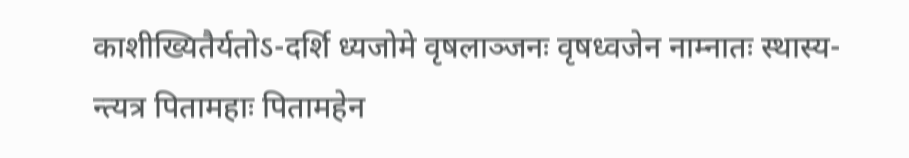काशीख्यितैर्यतोऽ-दर्शि ध्यजोमे वृषलाञ्जनः वृषध्वजेन नाम्नातः स्थास्य-न्त्यत्र पितामहाः पितामहेन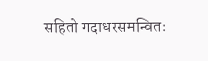सहितो गदाधरसमन्वितः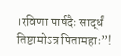।रविणा पार्षदैः सार्द्धं तिष्टामोऽत्र पितामहाः”!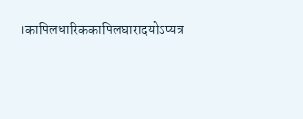।कापिलधारिककापिलघारादयोऽप्यत्र